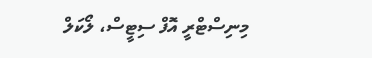މިނިސްޓްރީ އޮފް ސިޓީސް، ލޯކަލް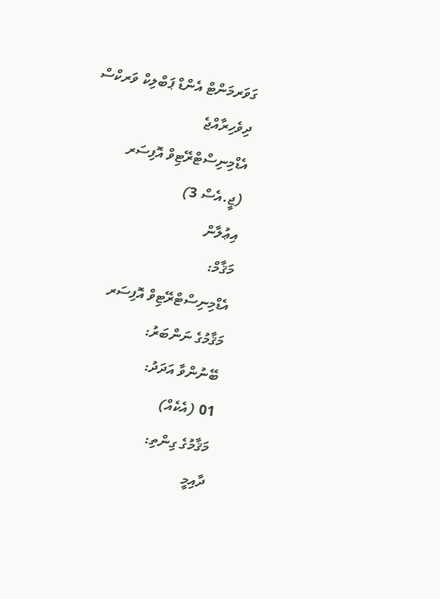ގަވަރމަންޓް އެންޑް ޕަބްލިކް ވަރކްސް
ދިވެހިރާއްޖެ
އެޑްމިނިސްޓްރޭޓިވް އޮފިސަރ (ޖީ.އެސް 3)
އިޢުލާން
މަޤާމް:
އެޑްމިނިސްޓްރޭޓިވް އޮފިސަރ
މަޤާމުގެ ނަންބަރު:
ބޭނުންވާ އަދަދު:
01 (އެކެއް)
މަޤާމުގެ ގިންތި:
ދާއިމީ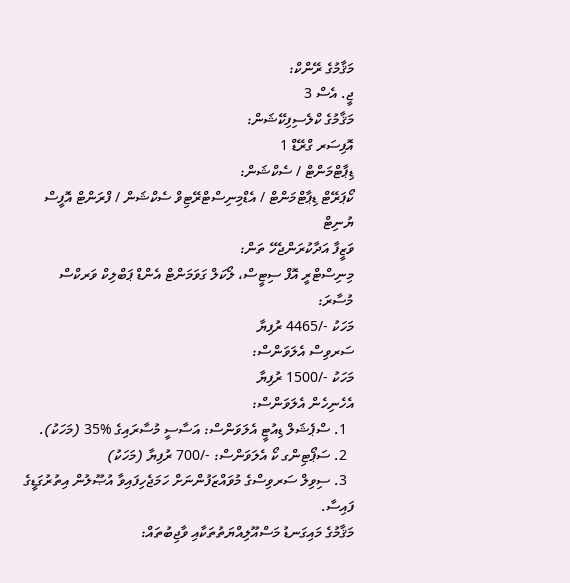މަޤާމުގެ ރޭންކް:
ޖީ. އެސް 3
މަޤާމުގެ ކްލެސިފިކޭޝަން:
އޮފިސަރ ގްރޭޑް 1
ޑިޕާޓްމަންޓް / ސެކްޝަން:
ކޯޕަރޭޓް ޑިޕާޓްމަންޓް / އެޑްމިނިސްޓްރޭޓިވް ސެކްޝަން / ފްރަންޓް އޮފީސް ޔުނިޓް
ވަޒީފާ އަދާކުރަންޖެހޭ ތަން:
މިނިސްޓްރީ އޮފް ސިޓީސް، ލޯކަލް ގަވަމަންޓް އެންޑް ޕަބްލިކް ވަރކްސް
މުސާރަ:
މަހަކު -/4465 ރުފިޔާ
ސަރވިސް އެލަވަންސް:
މަހަކު -/1500 ރުފިޔާ
އެހެނިހެން އެލަވަންސް:
  1. ސްޕެޝަލް ޑިއުޓީ އެލަވަންސް: އަސާސީ މުސާރައިގެ %35 (މަހަކު).
  2. ސަޕޯޓިންގ ކޯ އެލަވަންސް: -/700 ރުފިޔާ (މަހަކު)
  3. ސިވިލް ސަރވިސްގެ މުވައްޒަފުންނަށް ހަމަޖެހިފައިވާ އުޞޫލުން އިތުރުގަޑީގެ ފައިސާ.
މަޤާމުގެ މައިގަނޑު މަސްއޫލިއްޔަތުތަކާއި ވާޖިބުތައް: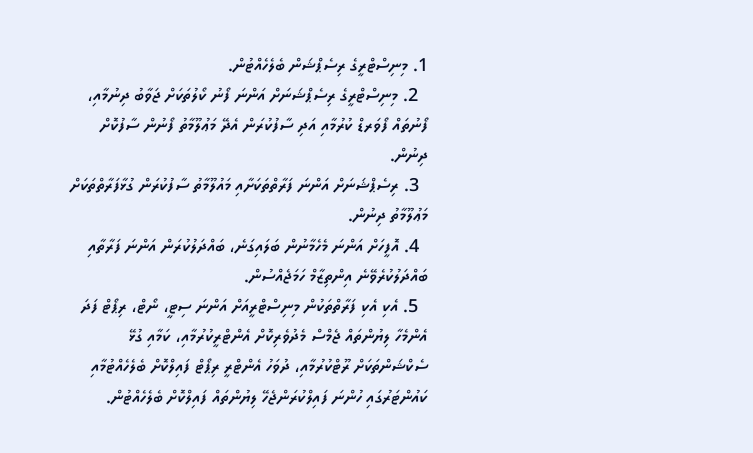1. މިނިސްޓްރީގެ ރިސެޕްޝަން ބެލެހެއްޓުން.
  2. މިނިސްޓްރީގެ ރިސެޕްޝަނަށް އަންނަ ފޯނު ކޯލުތަކަށް ޖަވާބު ދިނުމާއި، ފޯނުތައް ފޯވަރޑް ކުރުމާއި އަދި ސާފުކުރަން އެދޭ މަޢުލޫމާތު ފޯނުން ސާފުކޮށް ދިނުން.
  3. ރިސެޕްޝަނަށް އަންނަ ފަރާތްތަކަށާއި މައުލޫމާތު ސާފުކުރަން ގުޅާފަރާތްތަކަށް މަޢުލޫމާތު ދިނުން.
  4. އޮފީހަށް އަންނަ މެހެމާނުން ބަލައިގަނެ، ބައްދަލުކުރަން އަންނަ ފަރާތާއި ބައްދަލުކުރެވޭނެ އިންތިޒާމް ހަމަޖެއްސުން.
  5. އެކި އެކި ފަރާތްތަކުން މިނިސްޓްރީއަށް އަންނަ ސިޓީ، ނޯޓް، ރިޕޯޓް ފަދަ އެންމެހާ ލިޔުންތައް ޖެމްސް މެދުވެރިކޮށް އެންޓްރީކުރުމާއި، ކަމާއި ގުޅޭ ސެކްޝަންތަކަށް ރޫޓްކުރުމާއި، ދުވަހު އެންޓްރީ ރިޕޯޓް ފައިލްކޮށް ބެލެހެއްޓުމާއި ކައުންޓަރުގައި ހުންނަ ފައިލްކުރަންޖެހޭ ލިޔުންތައް ފައިލްކޮށް ބެލެހެއްޓުން.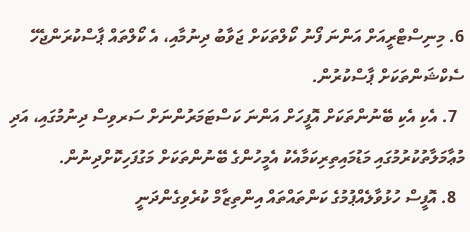6. މިނިސްޓްރީއަށް އަންނަ ފޯނު ކޯލްތަކަށް ޖަވާބު ދިނުމާއި، އެ ކޯލްތައް ޕާސްކުރަންޖެހޭ ސެކްޝަންތަކަށް ޕާސްކުރުން.
  7. އެކި އެކި ބޭނުންތަކަށް އޮފީހަށް އަންނަ ކަސްޓަމަރުންނަށް ސަރވިސް ދިނުމުގައި، އަދި މުޢާމަލާތުކުރުމުގައި މަޑުމައިތިރިކަމާއެކު އެމީހުންގެ ބޭނުންތަކަށް މަގުފަހިކޮށްދިނުން.
  8. އޮފީސް ހުޅުވާލެއްޕުމުގެ ކަންތައްތައް އިންތިޒާމް ކުރެވިގެންދަނީ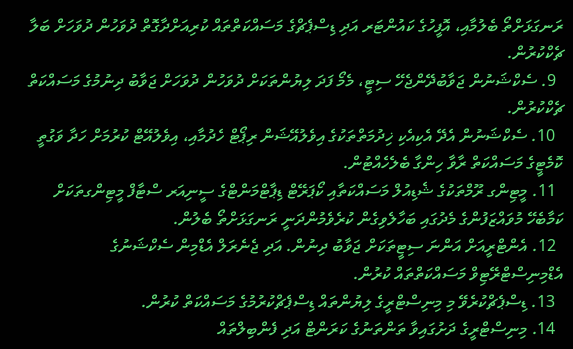ރަނގަޅަށްތޯ ބެލުމާއި، އޮފީހުގެ ކައުންޓަރ އަދި ޑިސްޕެޗްގެ މަސައްކަތްތައް ކުރިއަށްދާގޮތް ދުވަހުން ދުވަހަށް ބަލާ ޗެކްކުރުން.
  9. ސެކްޝަނުން ޖަވާބުދޭންޖެހޭ ސިޓީ، މެމޯ ފަދަ ލިޔުންތަކަށް ދުވަހުން ދުވަހަށް ޖަވާބު ދިނުމުގެ މަސައްކަތް ޗެކްކުރުން.
  10. ސެކްޝަނުން އެދޭ އެކިއެކި ޚިދުމަތްތަކުގެ އިވެލުއޭޝަން ރިޕޯޓް ހެދުމާއި، އިވެލުއޭޓް ކުރުމަށް ހަދާ ވަގުތީ ކޮމެޓީގެ މަސައްކަތް ރާވާ ހިންގާ ބެލެހެއްޓުން.
  11. މީޓިންގ ރޫމްތަކުގެ ޝެޑިއުލް މަސައްކަތާއި ކޯޕަރޭޓް ޑިޕާޓްމަންޓްގެ ސީނިއަރ ސްޓާފް މީޓިންގތަކަށް ކަމާބެހޭ މުވައްޒަފުންގެ މެދުގައި ބަހާލެވިގެން ކުރެވެމުންދަނީ ރަނގަޅަށްތޯ ބެލުން.
  12. އެންޓްރީއަށް އަންނަ ސިޓީތަކަށް ޖަވާބު ދިނުން. އަދި ޖެނެރަލް އެޑްމިން ސެކްޝަނުގެ އެޑްމިނިސްޓްރޭޓިވް މަސައްކަތްތައް ކުރުން.
  13. ޑިސްޕެޗްކުރެވޭ މި މިނިސްޓްރީގެ ލިޔުންތައް ޑިސްޕެޗްކުރުމުގެ މަސައްކަތް ކުރުން.
  14. މިނިސްޓްރީގެ ދަށުގައިވާ ތަންތަނުގެ ކަރަންޓް އަދި ފެންބިލްތައް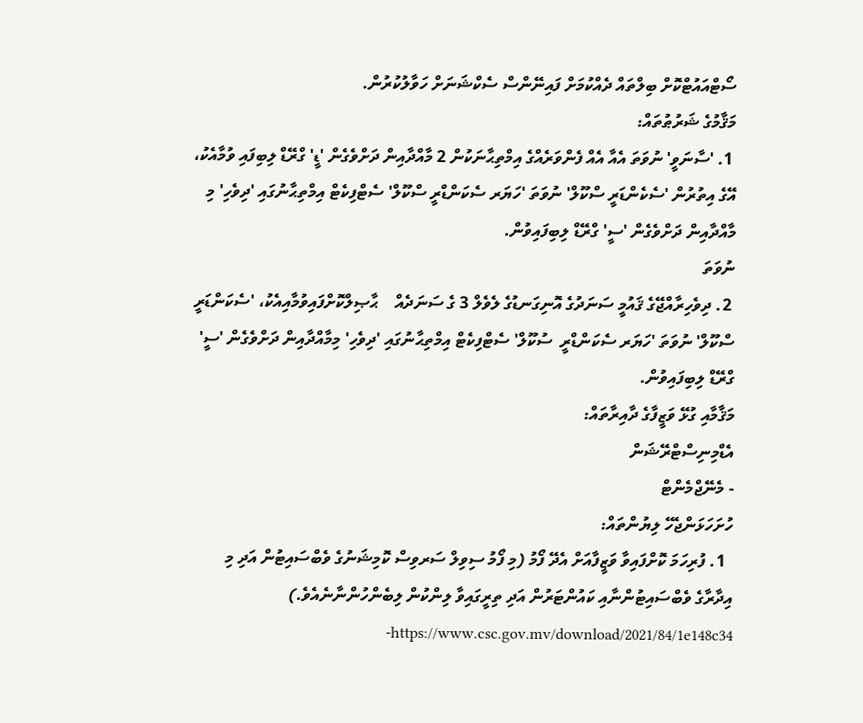ސޯޓްއައުޓްކޮށް ބިލްތައް ދެއްކުމަށް ފައިނޭންސް ސެކްޝަނަށް ހަވާލުކުރުން.
މަޤާމުގެ ޝަރުޠުތައް:
 1. 'ސާނަވީ' ނުވަތަ އެއާ އެއް ފެންވަރެއްގެ އިމްތިޙާނަކުން 2 މާއްދާއިން ދަށްވެގެން 'ޑީ' ގްރޭޑް ލިބިފައި ވުމާއެކު، އޭގެ އިތުރުން 'ސެކެންޑަރީ ސްކޫލް' ނުވަތަ 'ހަޔަރ ސެކަންޑްރީ ސްކޫލް' ސެޓްފިކެޓް އިމްތިޙާނުގައި 'ދިވެހި' މި މާއްދާއިން ދަށްވެގެން 'ސީ' ގްރޭޑް ލިބިފައިވުން.
ނުވަތަ
 2. ދިވެހިރާއްޖޭގެ ޤައުމީ ސަނަދުގެ އޮނިގަނޑުގެ ލެވެލް 3 ގެ ސަނަދެއް    ޙާޞިލްކޮށްފައިވުމާއިއެކު، 'ސެކަންޑަރީ ސްކޫލް' ނުވަތަ 'ހަޔަރ ސެކަންޑްރީ  ސުކޫލް' ސެޓްފިކެޓް އިމްތިޙާނުގައި 'ދިވެހި' މިމާއްދާއިން ދަށްވެގެން 'ސީ'  ގްރޭޑް ލިބިފައިވުން.
މަޤާމާއި ގުޅޭ ވަޒީފާގެ ދާއިރާތައް:
އެޑްމިނިސްޓްރޭޝަން
- މެނޭޖްމެންޓް
ހުށަހަޅަންޖެހޭ ލިޔުންތައް:
  1. ފުރިހަމަ ކޮށްފައިވާ ވަޒީފާއަށް އެދޭ ފޯމު (މި ފޯމު ސިވިލް ސަރވިސް ކޮމިޝަނުގެ ވެބްސައިޓުން އަދި މި އިދާރާގެ ވެބްސައިޓުންނާއި ކައުންޓަރުން އަދި ތިރީގައިވާ ލިންކުން ލިބެންހުންނާނެއެވެ.)  https://www.csc.gov.mv/download/2021/84/1e148c34-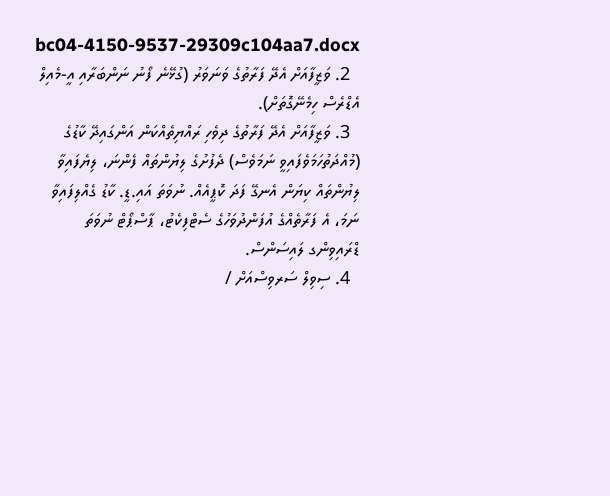bc04-4150-9537-29309c104aa7.docx
  2. ވަޒީފާއަށް އެދޭ ފަރާތުގެ ވަނަވަރު (ގުޅޭނެ ފޯނު ނަންބަރާއި އީ-މެއިލް އެޑްރެސް ހިމެނޭގޮތަށް).
  3. ވަޒީފާއަށް އެދޭ ފަރާތުގެ ދިވެހި ރައްޔިތެއްކަން އަންގައިދޭ ކާޑުގެ (މުއްދަތުހަމަވެފައިވީ ނަމަވެސް) ދެފުށުގެ ލިޔުންތައް ފެންނަ، ލިޔެފައިވާ ލިޔުންތައް ކިޔަން އެނގޭ ފަދަ ކޮޕީއެއް. ނުވަތަ އައި.ޑީ. ކާޑު ގެއްލިފައިވާ ނަމަ، އެ ފަރާތެއްގެ އުފަންދުވަހުގެ ސެޓްފިކެޓު، ޕާސްޕޯޓް ނުވަތަ ޑްރައިވިންގ ލައިސަންސް.
  4. ސިވިލް ސަރވިސްއަށް /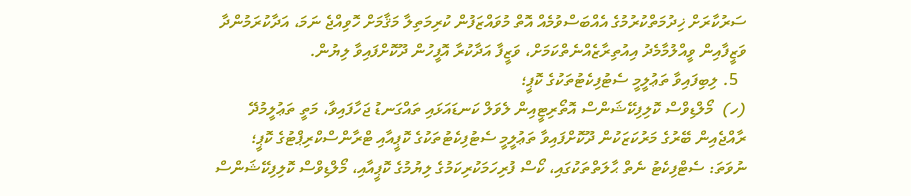ސަރުކާރަށް ޚިދުމަތްކުރުމުގެ އެއްބަސްވުމެއް އޮތް މުވައްޒަފުން ކުރިމަތިލާ މަޤާމަށް ހޮވިއްޖެ ނަމަ، އަދާކުރަމުންދާ ވަޒީފާއިން ވީއްލުމާމެދު އިއުތިރާޒެއްނެތްކަމަށް، ވަޒީފާ އަދާކުރާ އޮފީހުން ދޫކޮށްފައިވާ ލިޔުން.
  5. ލިބިފައިވާ ތަޢުލީމީ ސެޓުފިކެޓުތަކުގެ ކޮޕީ؛
(ހ)  މޯލްޑިވްސް ކޮލިފިކޭޝަންސް އޮތޯރިޓީއިން ލެވަލް ކަނޑައަޅައި ތައްގަނޑު ޖަހާފައިވާ، މަތީ ތަޢުލީމުދޭ ރާއްޖެއިން ބޭރުގެ މަރުކަޒަކުން ދޫކޮށްފައިވާ ތަޢުލީމީ ސެޓުފިކެޓުތަކުގެ ކޮޕީއާއި ޓްރާންސްކްރިޕްޓުގެ ކޮޕީ؛ ނުވަތަ: ސެޓްފިކެޓު ނެތް ޙާލަތްތަކުގައި، ކޯސް ފުރިހަމަކުރިކަމުގެ ލިޔުމުގެ ކޮޕީއާއި، މޯލްޑިވްސް ކޮލިފިކޭޝަންސް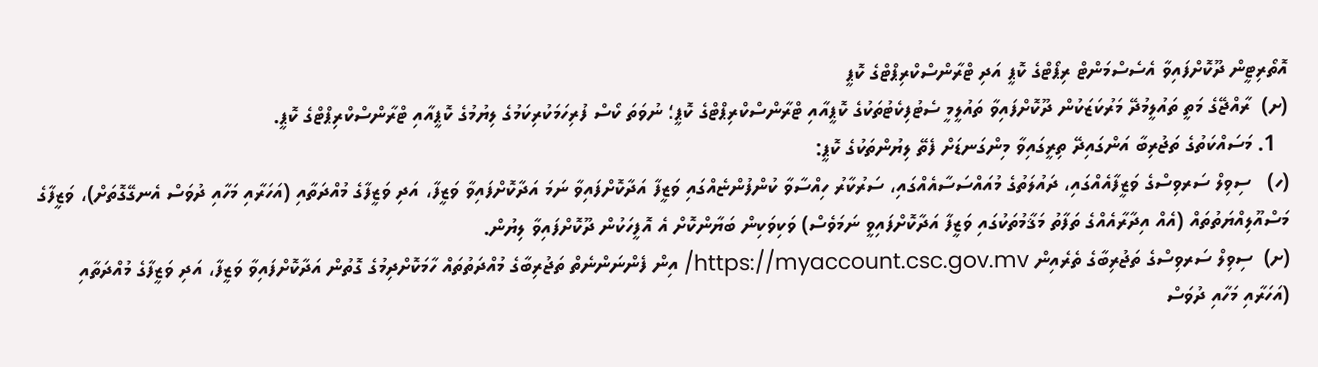އޮތޯރިޓީން ދޫކޮށްފައިވާ އެސެސްމަންޓް ރިޕޯޓްގެ ކޮޕީ އަދި ޓްރާންސްކްރިޕްޓްގެ ކޮޕީ
(ށ)  ރާއްޖޭގެ މަތީ ތައުލީމުދޭ މަރުކަޒަކުން ދޫކޮށްފައިވާ ތައުލީމީ ސެޓުފިކެޓުތަކުގެ ކޮޕީއާއި ޓްރާންސްކްރިޕްޓްގެ ކޮޕީ؛ ނުވަތަ ކޯސް ފުރިހަމަކުރިކަމުގެ ލިޔުމުގެ ކޮޕީއާއި ޓްރާންސްކްރިޕްޓްގެ ކޮޕީ.
  1. މަސައްކަތުގެ ތަޖުރިބާ އަންގައިދޭ ތިރީގައިވާ މިންގަނޑަށް ފެތޭ ލިޔުންތަކުގެ ކޮޕީ:
(ހ)   ސިވިލް ސަރވިސްގެ ވަޒީފާއެއްގައި، ދައުލަތުގެ މުއައްސަސާއެއްގައި، ސަރުކާރު ހިއްސާވާ ކުންފުންޏެއްގައި ވަޒީފާ އަދާކޮށްފައިވާ ނަމަ އަދާކޮށްފައިވާ ވަޒީފާ، އަދި ވަޒީފާގެ މުއްދަތާއި (އަހަރާއި މަހާއި ދުވަސް އެނގޭގޮތަށް)، ވަޒީފާގެ މަސްއޫލިއްޔަތުތައް (އެއް އިދާރާއެއްގެ ތަފާތު މަޤާމުތަކުގައި ވަޒީފާ އަދާކޮށްފައިވީ ނަމަވެސް) ވަކިވަކިން ބަޔާންކޮށް އެ އޮފީހަކުން ދޫކޮށްފައިވާ ލިޔުން.
(ށ)  ސިވިލް ސަރވިސްގެ ތަޖުރިބާގެ ތެރެއިން https://myaccount.csc.gov.mv/ އިން ފެންނަންނެތް ތަޖުރިބާގެ މުއްދަތުތައް ހާމަކޮށްދިމުގެ ގޮތުން އަދާކޮށްފައިވާ ވަޒީފާ، އަދި ވަޒީފާގެ މުއްދަތާއި (އަހަރާއި މަހާއި ދުވަސް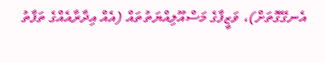އެނގޭގޮތަށް)، ވަޒީފާގެ މަސްއޫލިއްޔަތުތައް (އެއް އިދާރާއެއްގެ ތަފާތު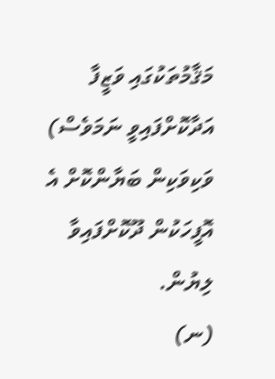މަޤާމުތަކުގައި ވަޒީފާ އަދާކޮށްފައިވީ ނަމަވެސް) ވަކިވަކިން ބަޔާންކޮށް އެ އޮފީހަކުން ދޫކޮށްފައިވާ ލިޔުން.
(ނ)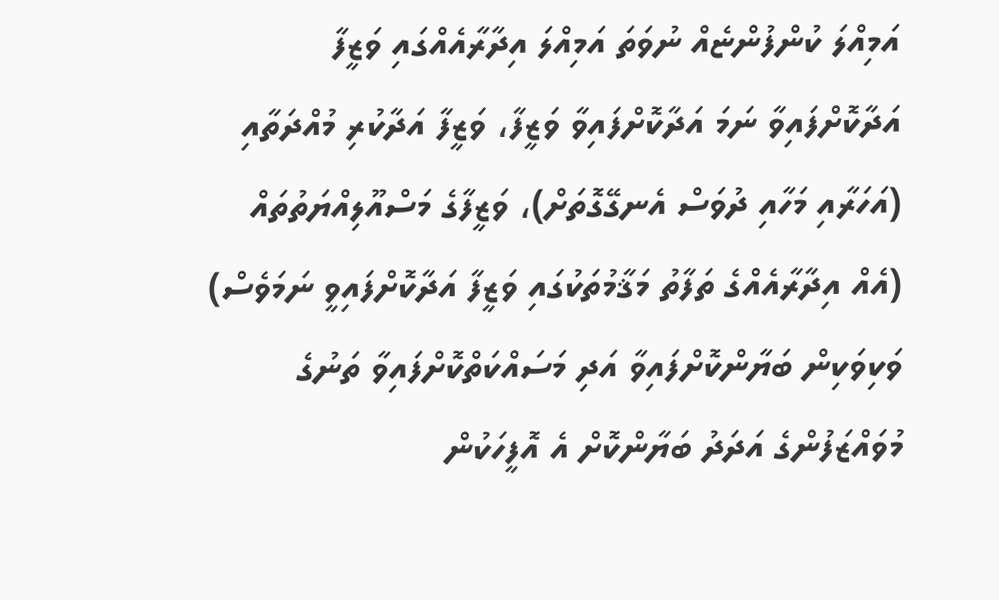އަމިއްލަ ކުންފުންޏެއް ނުވަތަ އަމިއްލަ އިދާރާއެއްގައި ވަޒީފާ އަދާކޮށްފައިވާ ނަމަ އަދާކޮށްފައިވާ ވަޒީފާ، ވަޒީފާ އަދާކުރި މުއްދަތާއި (އަހަރާއި މަހާއި ދުވަސް އެނގޭގޮތަށް)، ވަޒީފާގެ މަސްއޫލިއްޔަތުތައް (އެއް އިދާރާއެއްގެ ތަފާތު މަޤާމުތަކުގައި ވަޒީފާ އަދާކޮށްފައިވީ ނަމަވެސް) ވަކިވަކިން ބަޔާންކޮށްފައިވާ އަދި މަސައްކަތްކޮށްފައިވާ ތަނުގެ މުވައްޒަފުންގެ އަދަދު ބަޔާންކޮށް އެ އޮފީހަކުން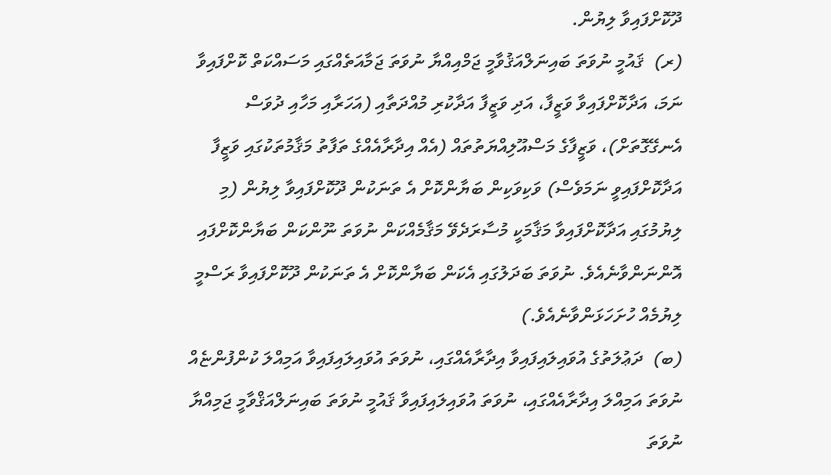ދޫކޮށްފައިވާ ލިޔުން.
(ރ)  ޤައުމީ ނުވަތަ ބައިނަލްއަޤުވާމީ ޖަމްއިއްޔާ ނުވަތަ ޖަމާއަތެއްގައި މަސައްކަތް ކޮށްފައިވާ ނަމަ، އަދާކޮށްފައިވާ ވަޒީފާ، އަދި ވަޒީފާ އަދާކުރި މުއްދަތާއި (އަހަރާއި މަހާއި ދުވަސް އެނގޭގޮތަށް)، ވަޒީފާގެ މަސްއޫލިއްޔަތުތައް (އެއް އިދާރާއެއްގެ ތަފާތު މަޤާމުތަކުގައި ވަޒީފާ އަދާކޮށްފައިވީ ނަމަވެސް) ވަކިވަކިން ބަޔާންކޮށް އެ ތަނަކުން ދޫކޮށްފައިވާ ލިޔުން (މި ލިޔުމުގައި އަދާކޮށްފައިވާ މަޤާމަކީ މުސާރަދެވޭ މަޤާމެއްކަން ނުވަތަ ނޫންކަން ބަޔާންކޮށްފައި އޮންނަންވާނެއެވެ. ނުވަތަ ބަދަލުގައި އެކަން ބަޔާންކޮށް އެ ތަނަކުން ދޫކޮށްފައިވާ ރަސްމީ ލިޔުމެއް ހުށަހަޅަންވާނެއެވެ.)
(ބ)  ދަޢުލަތުގެ އުވައިލައިފައިވާ އިދާރާއެއްގައި، ނުވަތަ އުވައިލައިފައިވާ އަމިއްލަ ކުންފުންޏެއް ނުވަތަ އަމިއްލަ އިދާރާއެއްގައި، ނުވަތަ އުވައިލައިފައިވާ ޤައުމީ ނުވަތަ ބައިނަލްއަޤްވާމީ ޖަމިއްޔާ ނުވަތަ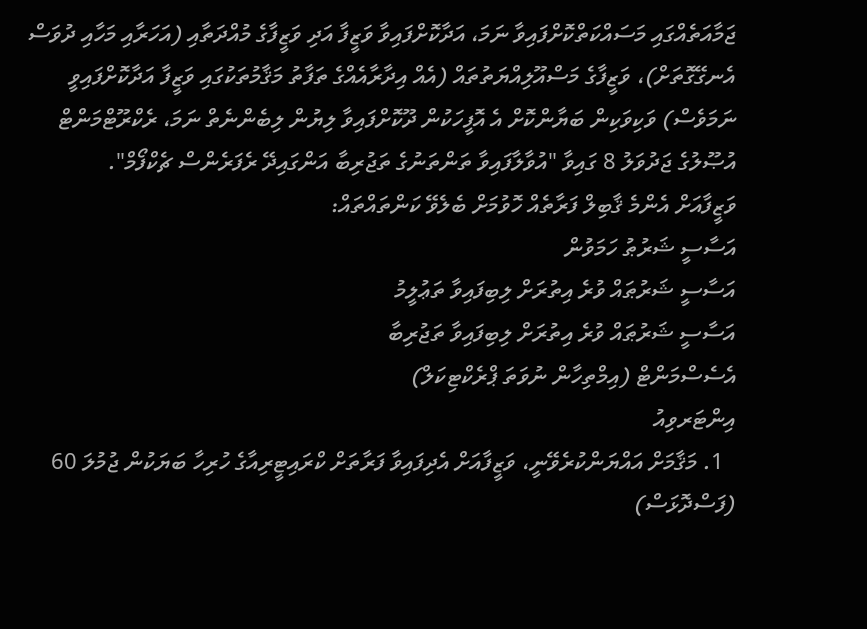ޖަމާއަތެއްގައި މަސައްކަތްކޮށްފައިވާ ނަމަ، އަދާކޮށްފައިވާ ވަޒީފާ އަދި ވަޒީފާގެ މުއްދަތާއި (އަހަރާއި މަހާއި ދުވަސް އެނގޭގޮތަށް)، ވަޒީފާގެ މަސްއޫލިއްޔަތުތައް (އެއް އިދާރާއެއްގެ ތަފާތު މަޤާމުތަކުގައި ވަޒީފާ އަދާކޮށްފައިވީ ނަމަވެސް) ވަކިވަކިން ބަޔާންކޮށް އެ އޮފީހަކުން ދޫކޮށްފައިވާ ލިޔުން ލިބެންނެތް ނަމަ، ރެކްރޫޓްމަންޓް އުޞޫލުގެ ޖަދުވަލު 8 ގައިވާ "އުވާލާފައިވާ ތަންތަނުގެ ތަޖުރިބާ އަންގައިދޭ ރެފަރެންސް ޗެކްފޯމް".
ވަޒީފާއަށް އެންމެ ޤާބިލް ފަރާތެއް ހޮވުމަށް ބެލެވޭ ކަންތައްތައް:
އަސާސީ ޝަރުޠު ހަމަވުން
އަސާސީ ޝަރުޠައް ވުރެ އިތުރަށް ލިބިފައިވާ ތަޢުލީމު
އަސާސީ ޝަރުޠައް ވުރެ އިތުރަށް ލިބިފައިވާ ތަޖުރިބާ
އެސެސްމަންޓް (އިމްތިހާން ނުވަތަ ޕްރެކްޓިކަލް)
އިންޓަރވިއު
  1. މަޤާމަށް އައްޔަންކުރެވޭނީ، ވަޒީފާއަށް އެދިފައިވާ ފަރާތަށް ކްރައިޓީރިއާގެ ހުރިހާ ބަޔަކުން ޖުމުލަ 60  (ފަސްދޮޅަސް)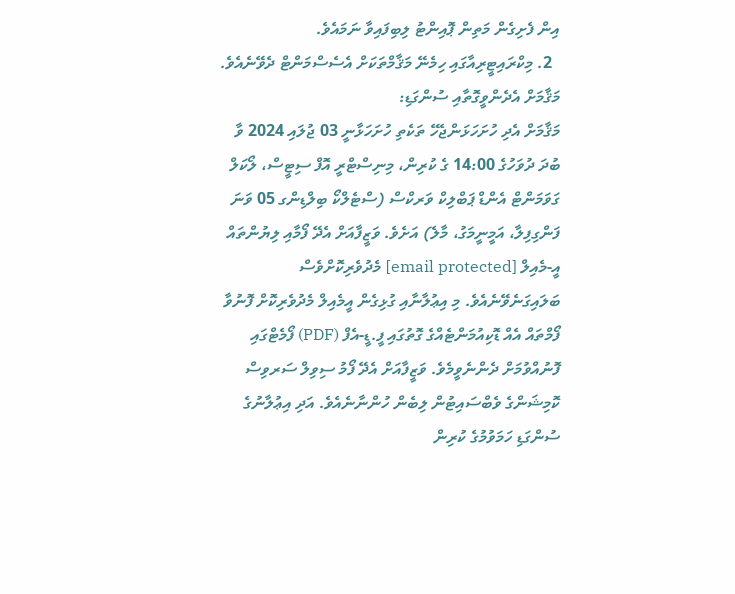އިން ފެށިގެން މަތިން ޕޮއިންޓު ލިބިފައިވާ ނަމައެވެ.
  2. މިކްރައިޓީރިއާގައި ހިމެނޭ މަޤާމްތަކަށް އެސެސްމަންޓް ދެވޭނެއެވެ.
މަޤާމަށް އެދެންވީގޮތާއި ސުންގަޑި:
މަޤާމަށް އެދި ހުށަހަޅަންޖެހޭ ތަކެތި ހުށަހަޅާނީ 03 ޖުލައި 2024 ވާ ބުދަ ދުވަހުގެ 14:00 ގެ ކުރިން، މިނިސްޓްރީ އޮފް ސިޓީސް، ލޯކަލް ގަވަމަންޓް އެންޑް ޕަބްލިކް ވަރކްސް (ސްޓެލްކޯ ބިލްޑިންގ 05 ވަނަ ފަންގިފިލާ، އަމީނީމަގު، މާލެ) އަށެވެ. ވަޒީފާއަށް އެދޭ ފޯމާއި ލިޔުންތައް އީ-މެއިލް [email protected] މެދުވެރިކޮށްވެސް ބަލައިގަނެވޭނެއެވެ. މި އިޢުލާނާއި ގުޅިގެން އީމެއިލް މެދުވެރިކޮށް ފޮނުވާ ފޯމްތައް އެއް ޑޮކިއުމަންޓެއްގެ ގޮތުގައި ފީ.ޑީ-އެފް (PDF) ފޯމެޓްގައި ފޮނުއްވުމަށް ދެންނެވީމެވެ. ވަޒީފާއަށް އެދޭ ފޯމު ސިވިލް ސަރވިސް ކޮމިޝަންގެ ވެބްސައިޓުން ލިބެން ހުންނާނެއެވެ. އަދި އިޢުލާނުގެ ސުންގަޑި ހަމަވުމުގެ ކުރިން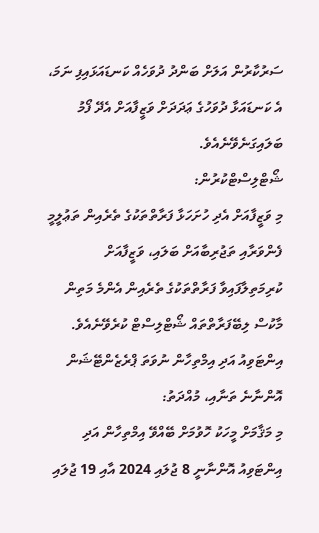ސަރުކާރުން އަލަށް ބަންދު ދުވަހެއް ކަނޑައަޅައިފި ނަމަ، އެ ކަނޑައަޅާ ދުވަހުގެ ޢަދަދަށް ވަޒީފާއަށް އެދޭ ފޯމު ބަލައިގަނެވޭނެއެވެ.
ޝޯޓްލިސްޓްކުރުން:
މި ވަޒީފާއަށް އެދި ހުށަހަޅާ ފަރާތްތަކުގެ ތެރެއިން ތަޢުލީމީ ފެންވަރާއި ތަޖުރިބާއަށް ބަލައި، ވަޒީފާއަށް ކުރިމަތިލާފައިވާ ފަރާތްތަކުގެ ތެރެއިން އެންމެ މަތިން މާކުސް ލިބޭފަރާތްތައް ޝޯޓްލިސްޓް ކުރެވޭނެއެވެ.
އިންޓަވިއު އަދި އިމްތިހާން ނުވަތަ ޕްރެޒެންޓޭޝަން  އޮންނާނެ ތަނާއި، މުއްދަތު:
މި މަޤާމަށް މީހަކު ހޮވުމަށް ބޭއްވޭ އިމްތިހާން އަދި އިންޓަވިއު އޮންނާނީ 8 ޖުލައި 2024 އާއި 19 ޖުލައި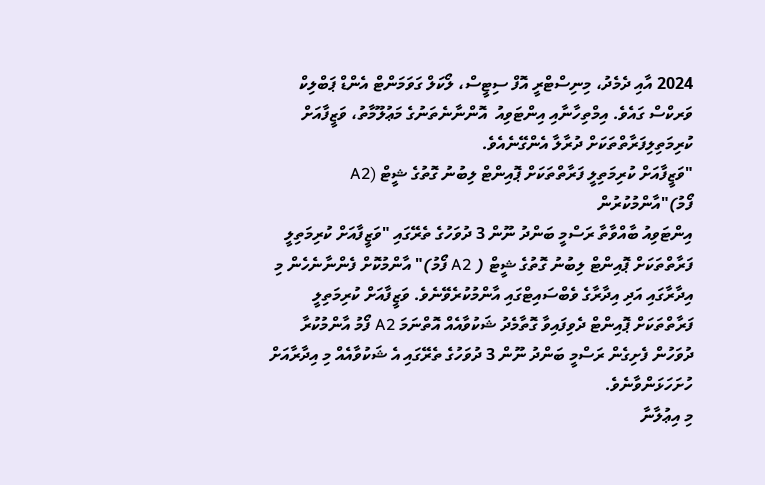2024 އާއި ދެމެދު، މިނިސްޓްރީ އޮފް ސިޓީސް، ލޯކަލް ގަވަމަންޓް އެންޑް ޕަބްލިކް ވަރކްސް ގައެވެ. އިމްތިހާނާއި އިންޓަވިއު  އޮންނާނެތަނުގެ މަޢުލޫމާތު، ވަޒީފާއަށް ކުރިމަތިލިފަރާތްތަކަށް ދުރާލާ އެންގޭނެއެވެ.
"ވަޒީފާއަށް ކުރިމަތިލީ ފަރާތްތަކަށް ޕޮއިންޓް ލިބުނު ގޮތުގެ ޝީޓް (A2 ފޯމު)"އާންމުކުރުން
އިންޓަވިއު ބާއްވާތާ ރަސްމީ ބަންދު ނޫން 3 ދުވަހުގެ ތެރޭގައި "ވަޒީފާއަށް ކުރިމަތިލީ ފަރާތްތަކަށް ޕޮއިންޓް ލިބުނު ގޮތުގެ ޝީޓް ( A2 ފޯމު)" އާންމުކޮށް ފެންނާނެހެން މި އިދާރާގައި އަދި އިދާރާގެ ވެބްސައިޓްގައި އާންމުކުރެވޭނެވެ. ވަޒީފާއަށް ކުރިމަތިލީ ފަރާތްތަކަށް ޕޮއިންޓް ދެވިފައިވާ ގޮތާމެދު ޝަކުވާއެއް އޮތްނަމަ A2 ފޯމު އާންމުކުރާ ދުވަހުން ފެށިގެން ރަސްމީ ބަންދު ނޫން 3 ދުވަހުގެ ތެރޭގައި އެ ޝަކުވާއެއް މި އިދާރާއަށް ހުށަހަޅަންވާނެވެ.
މި އިޢުލާނާ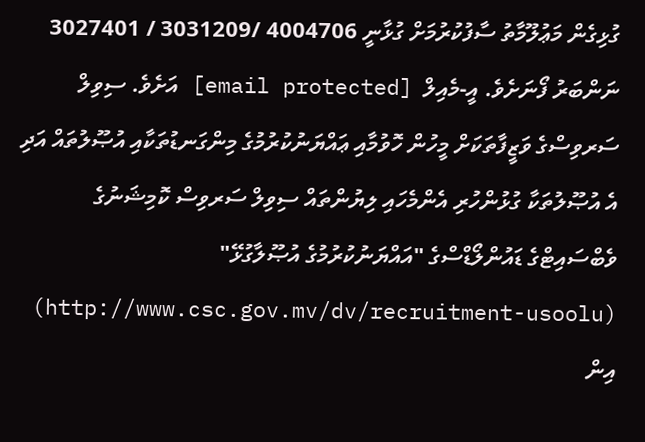ގުޅިގެން މަޢުލޫމާތު ސާފުކުރުމަށް ގުޅާނީ 4004706 /3031209 / 3027401 ނަންބަރު ފޯނަށެވެ. އީ-މެއިލް  [email protected] އަށެވެ. ސިވިލް ސަރވިސްގެ ވަޒީފާތަކަށް މީހުން ހޮވުމާއި ޢައްޔަނުކުރުމުގެ މިންގަނޑުތަކާއި އުޞޫލުތައް އަދި އެ އުޞޫލުތަކާ ގުޅުންހުރި އެންމެހައި ލިޔުންތައް ސިވިލް ސަރވިސް ކޮމިޝަނުގެ ވެބްސައިޓްގެ ޑައުންލޯޑްސްގެ "އައްޔަނުކުރުމުގެ އުޞޫލާގުޅޭ" (http://www.csc.gov.mv/dv/recruitment-usoolu) އިން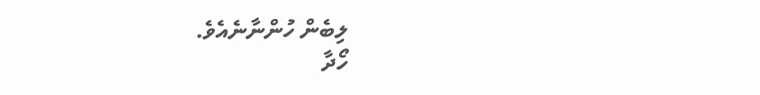ލިބެން ހުންނާނެއެވެ.
ހޯދާ